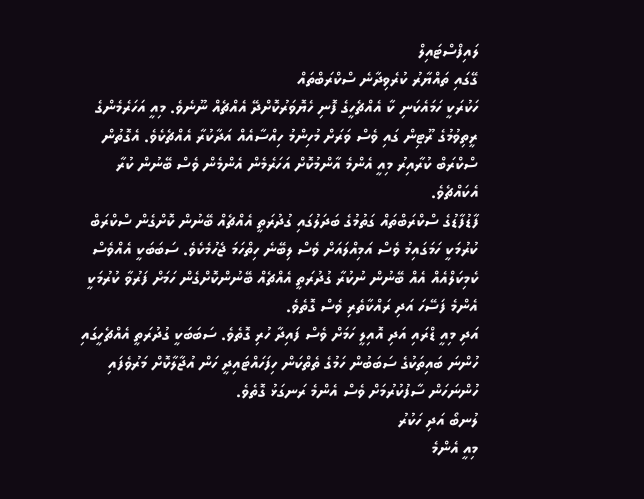ލައިފްސްޓައިލް
ގޭގައި ތައްޔާރު ކުރެވިދާނެ ސްކްރަބްތައް
ހަކުރަކީ ހަމައެކަނި ކާ އެއްޗެހީގެ ފޮނި ހެޔޮވަރުކޮށްދޭ އެއްޗެއް ނޫނެވެ. މިއީ އަހަރެމެންގެ ރީތިވުމުގެ ރޫޓިން ގައި ވެސް ވަރަށް މުހިންމު ހިއްސާއެއް އަދާކުރާ އެއްޗެކެވެ. އެގޮތުން ސްކްރަބް ކުރާއިރު މިއީ އެންމެ އާންމުކޮށް އަހަރެމެން އެންމެން ވެސް ބޭނުން ކުރާ އެކައްޗެވެ.
ފާޑުފާޑުގެ ސްކްރަބްތައް ގަތުމުގެ ބަދަލުގައި ގުދުރަތީ އެއްޗެއް ބޭނުން ކޮށްގެން ސްކްރަބް ކުރުމަކީ ހަމަގައިމު ވެސް އަމިއްލައަށް ވެސް ލިބޭނެ ހިތްހަމަ ޖެހުމެކެވެ. ސަބަބަކީ އެއްވެސް ކެމިކަލްއެއް އެއް ބޭނުން ނުކުރާ ގުދުރަތީ އެއްޗެއް ބޭނުންކޮށްގެން ހަމަށް ފަރުވާ ކުރުމަކީ އެންމެ ފަސޭހަ އަދި ރައްކާތެރި ވެސް ގޮތެވެ.
އަދި މިއީ ޑްރައި އަދި އޮއިލީ ހަމަށް ވެސް ފައިދާ ހުރި ގޮތެވެ. ސަބަބަކީ ގުދުރަތީ އެއްޗެހީގައި ހުންނަ ބައިތަކުގެ ސަބަބުން ހަމުގެ ތެތްކަން ހިފަހައްޓައިދީ ހަން އުޖާލާކޮށް މަރުވެފައި ހުންނަހަން ސާފުކުރުމަށް ވެސް އެންމެ ރަނގަޅު ގޮތެވެ.
ލުނބޯ އަދި ހަކުރު
މިއީ އެންމެ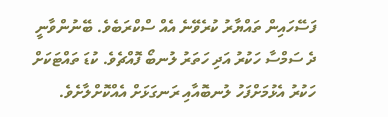ފަސޭހައިން ތައްޔާރު ކުރެވޭނެ އެއް ސްކްރަބެވެ. ބޭނުންވާނީ ދެ ސަމްސާ ހަކުރު އަދި ހަތަރު ލުނބޯ ފޮއްޗެވެ. ކުޑަ ތައްޓަކަށް ހަކުރު އެޅުމަށްފަހު ލުނބޮއާއި ރަނގަޅަށް އެއްކޮށްލާށެވެ.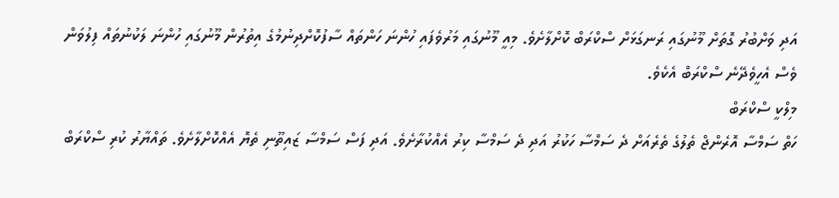އަދި ވަށްބުރު ގޮތަށް މޫނުގައި ރަނގަޅަށް ސްކްރަބް ކޮށްލާށެވެ. މިއީ މޫނުގައި މަރުވެފައި ހުންނަ ހަންތައް ސާފުކޮށްދިނުމުގެ އިތުރުން މޫނުގައި ހުންނަ ލަކުނުތައް ފިލުވަން ވެސް އެހީވެދޭނެ ސްކްރަބް އެކެވެ.
މިލްކީ ސްކްރަބް
ހަތް ސަމްސާ އޮރެންޖް ތެލުގެ ތެރެއަށް ދެ ސަމްސާ ހަކުރު އަދި ދެ ސަމްސާ ކިރު އެއްކުރާށެވެ. އަދި ފަސް ސަމްސާ ޒައިތޫނި ތެޔޮ އެއްކޮށްލާށެވެ. ތައްޔާރު ކުރި ސްކްރަބް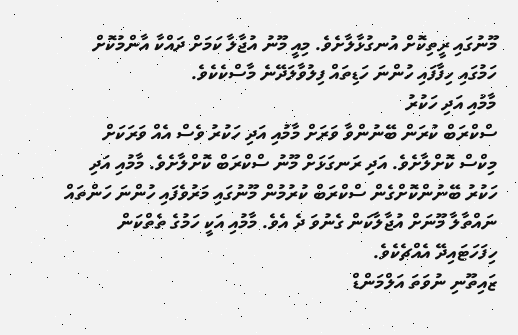މޫނުގައި ރީތިކޮށް އުނގުޅާލާށެވެ. މިއީ މޫނު އުޖާލާ ކަމަށް ދައްކާ އާންމުކޮށް ހަމުގައި ހިފާފައި ހުންނަ ހަޑިތައް ފިލުވާލަދޭނެ މާސްކެކެވެ.
މާމުއި އަދި ހަކުރު
ސްކްރަބް ކުރަން ބޭނުންވާ ވަރަށް މާމުއި އަދި ހަކުރު ވެސް އެއް ވަރަކަށް މިކްސް ކޮށްލާށެވެ. އަދި ރަނގަޅަށް މޫނު ސްކްރަބް ކޮށްލާށެވެ. މާމުއި އަދި ހަކުރު ބޭނުންކޮށްގެން ސްކްރަބް ކުރުމުން މޫނުގައި މަރުވެފައި ހުންނަ ހަންތައް ނައްތާލާ މޫނަށް އުޖާލާކަން ގެނުވަ ދެ އެވެ. މާމުއި އަކީ ހަމުގެ ތެތްކަން ހިފަހަޓައިދޭ އެއްޗެކެވެ.
ޒައިތޫނި ނުވަތަ އަލްމަންޑް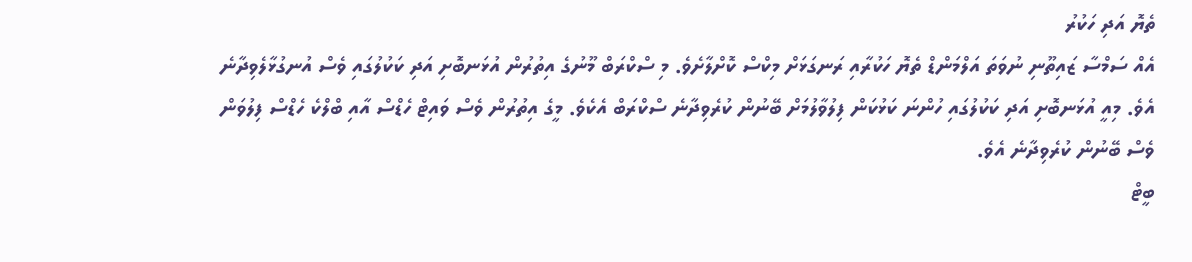ތެޔޮ އަދި ހަކުރު
އެއް ސަމްސާ ޒައިތޫނި ނުވަތަ އަލްމަންޑް ތެޔޮ ހަކުރާއި ރަނގަޅަށް މިކްސް ކޮށްލާށެވެ. މި ސްކްރަބް މޫނުގެ އިތުރުން އުޅަނބޮށި އަދި ކަކުލުގައި ވެސް އުނގުޅާލެވިދާނެ އެވެ. މިއީ އުޅަނބޮށި އަދި ކަކުލުގައި ހުންނަ ކަޅުކަން ފިލުވާލުމަށް ބޭނުން ކުރެވިދާނެ ސްކްރަބް އެކެވެ. މީގެ އިތުރުން ވެސް ވައިޓް ހެޑްސް އާއި ބްލްކެ ހެޑްސް ފިލުވަން ވެސް ބޭނުން ކުރެވިދާނެ އެވެ.
ބީޓް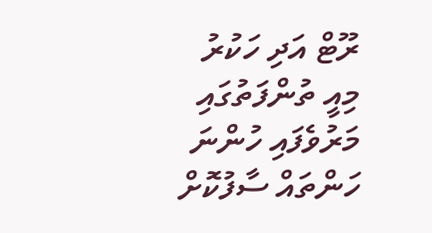ރޫޓް އަދި ހަކުރު
މިއީ ތުންފަތުގައި މަރުވެފައި ހުންނަ ހަންތައް ސާފުކޮށް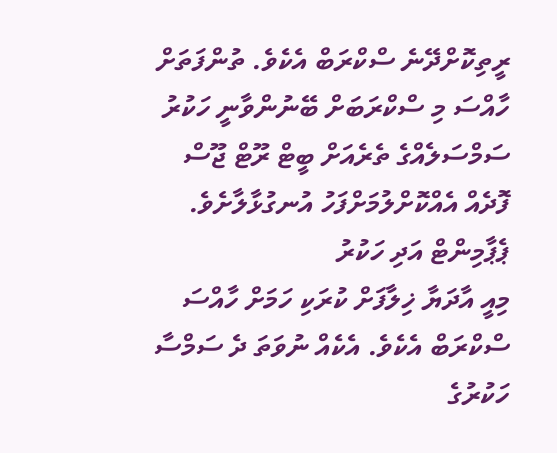ރީތިކޮށްދޭނެ ސްކްރަބް އެކެވެ. ތުންފަތަށް ހާއްސަ މި ސްކްރަބަށް ބޭނުންވާނީ ހަކުރު ސަމްސަލެއްގެ ތެރެއަށް ބީޓް ރޫޓް ޖޫސް ފޮދެއް އެއްކޮށްލުމަށްފަހު އުނގުޅާލާށެވެ.
ޕެޕާމިންޓް އަދި ހަކުރު
މިއީ އާދަޔާ ޚިލާފަށް ކުރަކި ހަމަށް ހާއްސަ ސްކްރަބް އެކެވެ. އެކެއް ނުވަތަ ދެ ސަމްސާ ހަކުރުގެ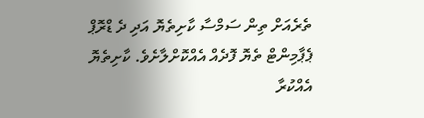ތެރެއަށް ތިން ސަމްސާ ކާށިތެޔޮ އަދި ދެ ޑްރޮޕް ޕެޕާމިންޓް ތެޔޮ ފޮދެއް އެއްކޮށްލާށެވެ. ކާށިތެޔޮ އެއްކުރާ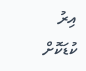އިރު ކުޑަކޮށް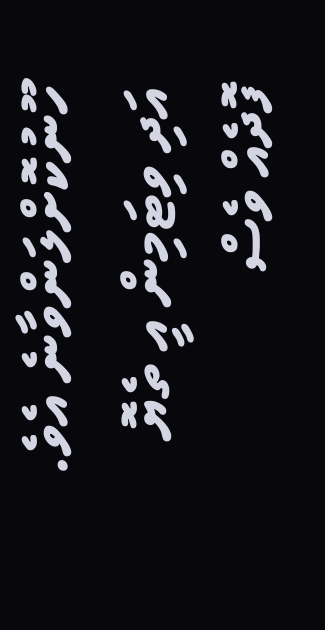ހޫނުކޮށްލަންވާނެ އެވެ. އަދި ވިޓަމިން އީ ތެޔޮ ފޮދެއް ވެސް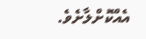އެއްކޮށްލާށެވެ.